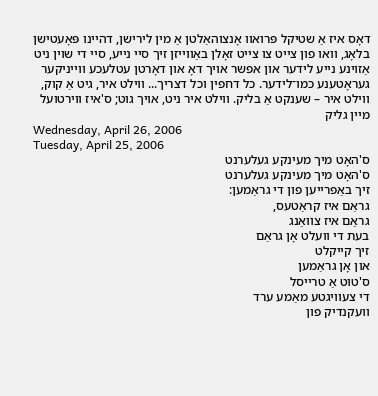דאָס איז אַ שטיקל פּרואוו אָנצוהאַלטן אַ מין לירישן, דהיינו פּאָעטישן בלאָג, וואו פון צייט צו צייט זאָלן באַווייזן זיך סיי נייע, סיי די שוין ניט אַזוינע נייע לידער און אפשר אויך דאָ און דאָרטן עטלעכע ווייניקער געראָטענע כמו־לידער. כל דחפין וכל דצריך... ווילט איר, גיט אַ קוק, ווילט איר – שענקט אַ בליק. ווילט איר ניט, אויך גוט; ס'איז ווירטועל מיין גליק
Wednesday, April 26, 2006
Tuesday, April 25, 2006
ס'האָט מיך מעינקע געלערנט
ס'האָט מיך מעינקע געלערנט
זיך באַפרייען פון די גראַמען:
גראַם איז קראַטעס,
גראַם איז צוואַנג
בעת די וועלט אָן גראַם
זיך קייקלט
און אָן גראַמען
ס'טוט אַ טרייסל
די צעוויגטע מאַמע ערד
וועקנדיק פון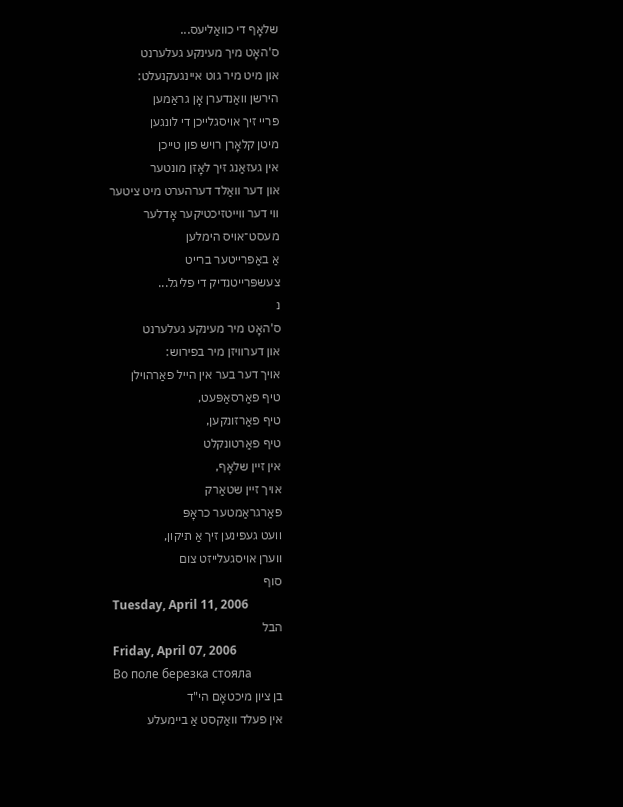שלאָף די כוואַליעס...
ס'האָט מיך מעינקע געלערנט
און מיט מיר גוט איינגעקנעלט:
הירשן וואַנדערן אָן גראַמען
פריי זיך אויסגלייכן די לונגען
מיטן קלאָרן רויש פון טייכן
אין געזאַנג זיך לאָזן מונטער
און דער וואַלד דערהערט מיט ציטער
ווי דער ווייטזיכטיקער אָדלער
מעסט־אויס הימלען
אַ באַפרייטער ברייט
צעשפּרייטנדיק די פליגל...
נ
ס'האָט מיר מעינקע געלערנט
און דערוויזן מיר בפירוש:
אויך דער בער אין הייל פאַרהוילן
טיף פאַרסאַפּעט,
טיף פאַרזונקען,
טיף פאַרטונקלט
אין זיין שלאָף,
אויך זיין שטאַרק
פאַרגראַמטער כראָפּ
וועט געפינען זיך אַ תיקון,
ווערן אויסגעלייזט צום
סוף
Tuesday, April 11, 2006
הבל
Friday, April 07, 2006
Во поле березка стояла
בן ציון מיכטאָם הי"ד
אין פעלד וואַקסט אַ ביימעלע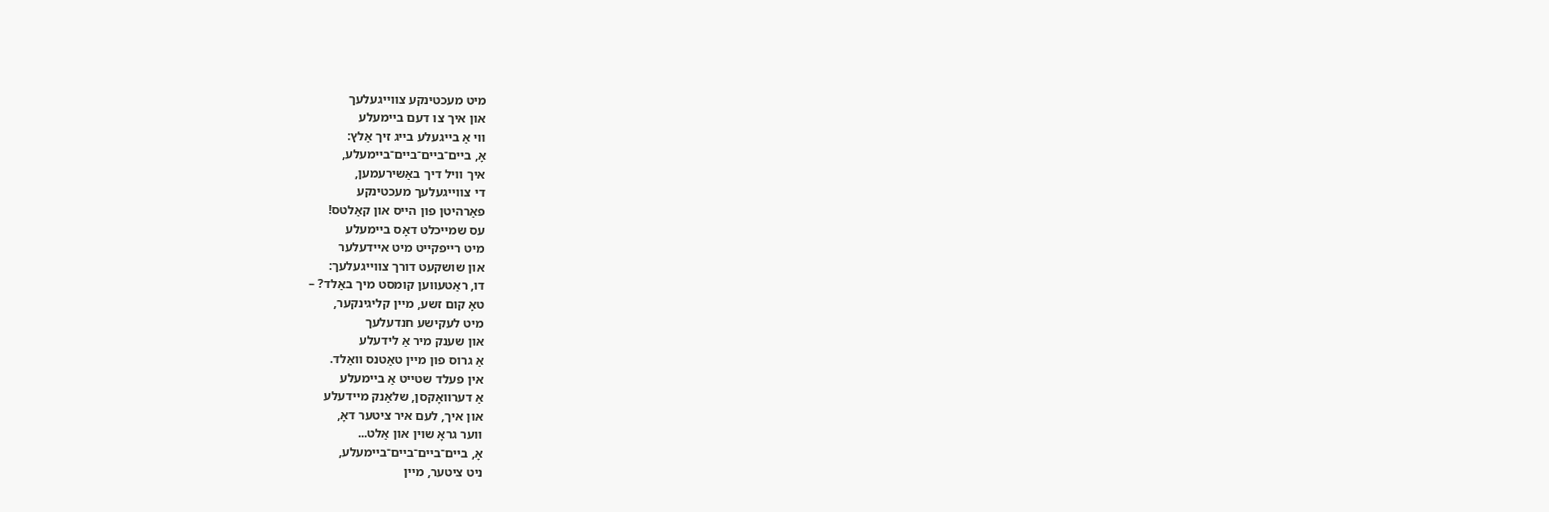מיט מעכטינקע צווייגעלעך
און איך צו דעם ביימעלע
ווי אַ בייגעלע בייג זיך אַלץ:
אָ, ביים־ביים־ביים־ביימעלע,
איך וויל דיך באַשירעמען,
די צווייגעלעך מעכטינקע
פאַרהיטן פון הייס און קאַלטס!
עס שמייכלט דאָס ביימעלע
מיט רייפקייט מיט איידעלער
און שושקעט דורך צווייגעלעך:
דו, ראַטעווען קומסט מיך באַלד? –
טאָ קום זשע, מיין קליגינקער,
מיט לעקישע חנדעלעך
און שענק מיר אַ לידעלע
אַ גרוס פון מיין טאַטנס וואַלד.
אין פעלד שטייט אַ ביימעלע
אַ דערוואָקסן, שלאַנק מיידעלע
און איך, לעם איר ציטער דאָ,
ווער גראָ שוין און אַלט...
אָ, ביים־ביים־ביים־ביימעלע,
ניט ציטער, מיין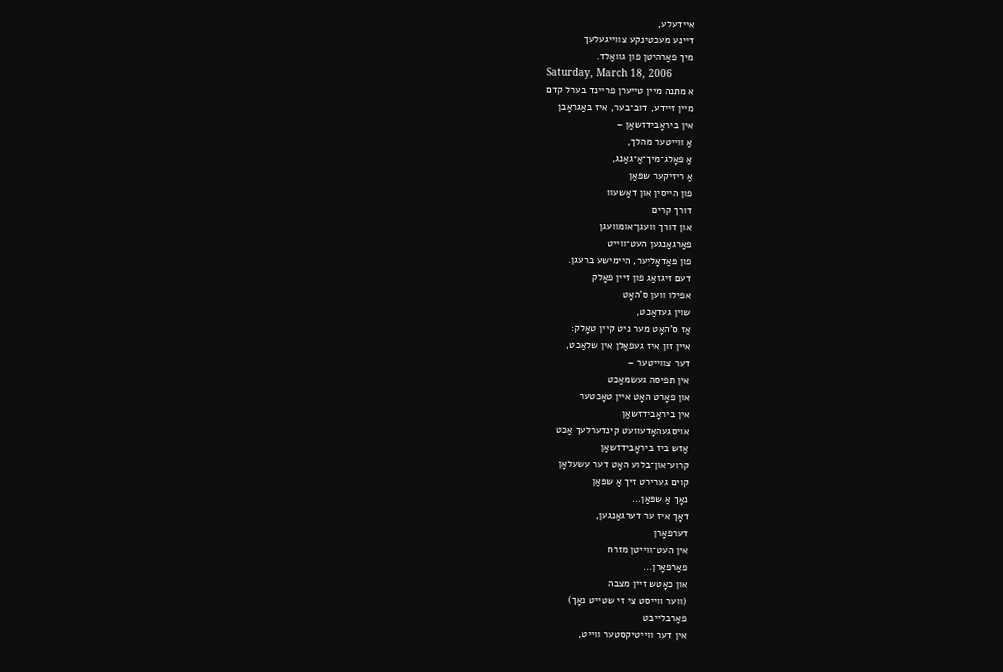איידעלע,
דיינע מעכטינקע צווייגעלעך
מיך פאַרהיטן פון גוואַלד.
Saturday, March 18, 2006
א מתנה מיין טייערן פריינד בערל קדם
מיין זיידע, דוב־בער, איז באַגראָבן
אין ביראָבידזשאַן –
אַ ווייטער מהלך,
אַ פאָלג־מיך־אַ־גאַנג,
אַ ריזיקער שפּאַן
פון הייסין און דאַשעוו
דורך קרים
און דורך וועגן־אומוועגן
פאַרגאַנגען העט־ווייט
פון פּאַדאָליִער, היימישע ברעגן.
דעם זיגזאַג פון זיין פאָלק
אפילו ווען ס'האָט
שוין געדאַכט,
אַז ס'האָט מער ניט קיין טאָלק:
איין זון איז געפאַלן אין שלאַכט,
דער צווייטער –
אין תפיסה געשמאַכט
און פאָרט האָט איין טאָכטער
אין ביראָבידזשאַן
אויסגעהאָדעוועט קינדערלעך אַכט
אַזש ביז ביראָבידזשאַן
קרוע־און־בלוע האָט דער עשעלאָן
קוים גערירט זיך אַ שפּאַן
נאָך אַ שפּאַן...
דאָך איז ער דערגאַנגען,
דערפאָרן
אין העט־ווייטן מזרח
פאַרפאָרן...
און כאָטש זיין מצבה
(ווער ווייסט צי זי שטייט נאָך)
פאַרבלייבט
אין דער ווייטיקסטער ווייט,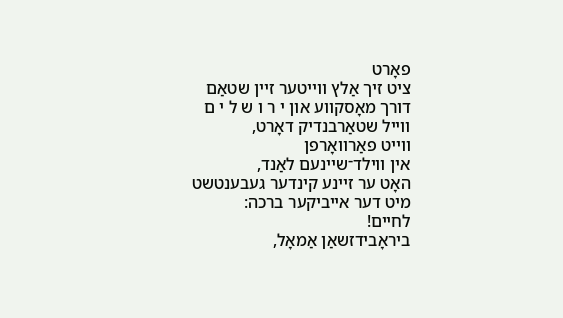פאָרט
ציט זיך אַלץ ווייטער זיין שטאַם
דורך מאָסקווע און י ר ו ש ל י ם
ווייל שטאַרבנדיק דאָרט,
ווייט פאַרוואָרפן
אין ווילד־שיינעם לאַנד,
האָט ער זיינע קינדער געבענטשט
מיט דער אייביקער ברכה:
לחיים!
ביראָבידזשאַן אַמאָל,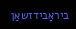ביראָבידזשאַן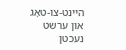היינט-צו-טאָג און ערשט נעכטן